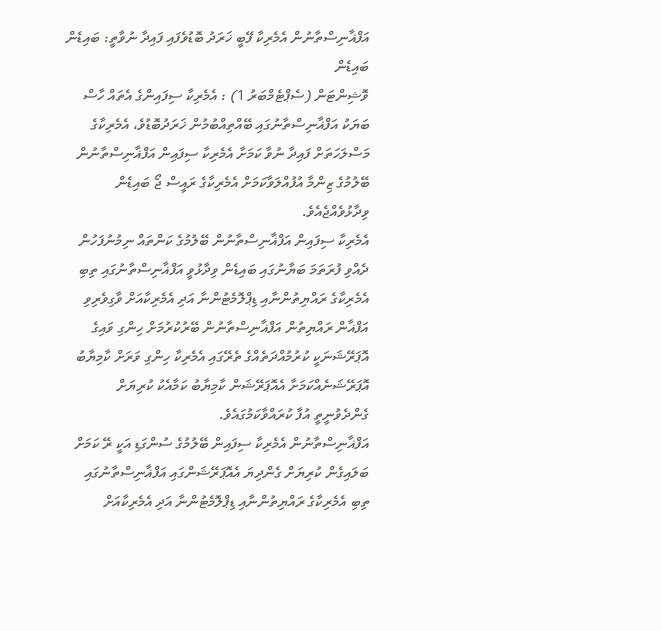އަފްޣާނިސްތާނުން އެމެރިކާ ފޭބީ ޚަރަދު ބޮޑުވެފައި ފައިދާ ނުވާތީ: ބައިޑެން
ބައިޑެން
ވޮޝިންޓަން (ސެޕްޓެމްބަރު 1) : އެމެރިކާ ސިފައިންގެ އެތައް ހާސް ބަޔަކު އަފްޣާނިސްތާނުގައި ބޭއްތިއްބުމުން ޚަރަދުބޮޑުވެ، އެމެރިކާގެ މަސްލަހަތަށް ފައިދާ ނުވާ ކަމަށާ އެމެރިކާ ސިފައިން އަފްޣާނިސްތާނުން ބޭލުމުގެ ޒިންމާ އުފުއްލަވާކަމަށް އެމެރިކާގެ ރައީސް ޖޯ ބައިޑެން ވިދާޅުވެއްޖެއެވެ.
އެމެރިކާ ސިފައިން އަފްޣާނިސްތާނުން ބޭލުމުގެ ކަންތައް ނިމުނުފަހުން ދެއްވި ފުރަތަމަ ބަޔާނުގައި ބައިޑެން ވިދާޅުވީ އަފްޣާނިސްތާނުގައި ތިބި އެމެރިކާގެ ރައްޔިތުންނާއި ޑިޕްލޮމެޓުންނާ އަދި އެމެރިކާއަށް ވާގިވެރިވި އަފްޣާން ރައްޔިތުން އަފްޣާނިސްތާނުން ބޭރުކުރުމަށް ހިންގި ވައިގެ އޮޕަރޭޝަނަކީ ކުރުމުއްދަތެއްގެ ތެރޭގައި އެމެރިކާ ހިންގި ވަރަށް ކާމިޔާބު އޮޕަރޭޝަނެއްކަމަށާ އެއޮޕަރޭޝަން ކާމިޔާބު ކަމާއެކު ކުރިޔަށް ގެންދެވުނީތީ އުފާ ކުރައްވާކަމުގައެވެ.
އަފްޣާނިސްތާނުން އެމެރިކާ ސިފައިން ބޭލުމުގެ ސުންގަޑި އަކީ ރޭ ކަމަށް ބަލައިގެން ކުރިޔަށް ގެންދިޔަ އެއޮޕަރޭޝަންގައި އަފްޣާނިސްތާނުގައި ތިބި އެމެރިކާގެ ރައްޔިތުންނާއި ޑިޕްލޮމެޓުންނާ އަދި އެމެރިކާއަށް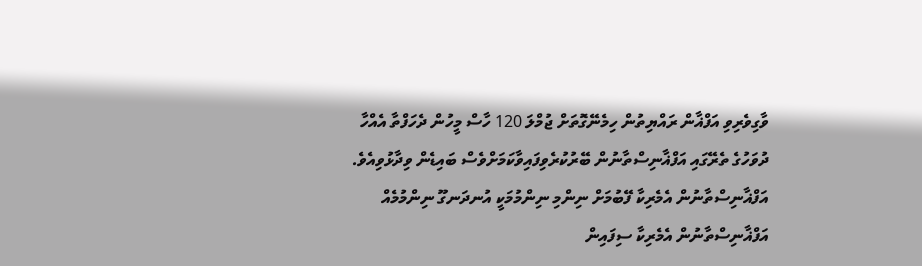ވާގިވެރިވި އަފްޣާން ރައްޔިތުން ހިމެނޭގޮތަށް ޖުމްލަ 120 ހާސް މީހުން ދެހަފްތާ އެއްހާ ދުވަހުގެ ތެރޭގައި އަފްޣާނިސްތާނުން ބޭރުކުރެވިފައިވާކަމަށްވެސް ބައިޑެން ވިދާޅުވިއެވެ.
އަފްޣާނިސްތާނުން އެމެރިކާ ފޭބުމަށް ނިންމި ނިންމުމަކީ އުނދަނގޫ ނިންމުމެއް
އަފްޣާނިސްތާނުން އެމެރިކާ ސިފައިން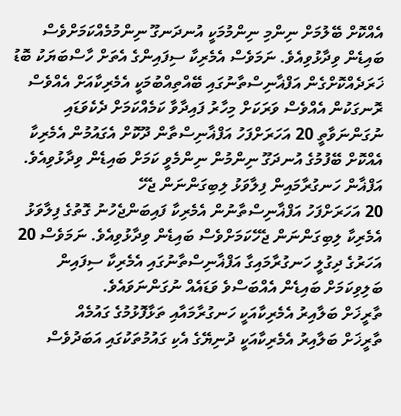އެއްކޮށް ބޭލުމަށް ނިންމި ނިންމުމަކީ އުނދަނގޫ ނިންމުމެއްކަމަށްވެސް ބައިޑެން ވިދާޅުވިއެވެ. ނަމަވެސް އެމެރިކާ ސިފައިންގެ އެތަށް ހާސްބަޔަކު ބޮޑު ޚަރަދެއްކޮށްގެން އަފްޣާނިސްތާނުގައި ބޭއްތިއްބުމަކީ އެމެރިކާއަށް އެއްވެސް ރޮނގަކުން އެއްވެސް ވަރަކަށް މިހާރު ފައިދާވާ ކަމެއްކަމަށް ދެކެވަޑައި ނުގަންނަވާތީ 20 އަހަރަށްފަހު އަފްޣާނިސްތާން ދޫކޮށް އެގައުމުން އެމެރިކާ އެއްކޮށް ބޭފުމުގެ އުނދަގޫ ނިންމުން ނިންމެވީ ކަމަށް ބައިޑެން ވިދާޅުވިއެވެ.
އަފްޣާން ހަނގުރާމައިން ފިލާވަޅު ލިބިގަންނަން ޖެހޭ
20 އަހަރަށްފަހު އަފްޣާނިސްތާނުން އެމެރިކާ ފައިބަންޖެހުނު ގޮތުގެ ފިލާވަޅު އެމެރިކާ ލިބިގަންނަން ޖެހޭކަމަށްވެސް ބައިޑެން ވިދާޅުވިއެވެ. ނަމަވެސް 20 އަހަރުގެ ދިގުލީ ހަނގުރާމައިގާ އަފްޣާނިސްތާނުގައި އެމެރިކާ ސިފައިން ބަލިވިކަމަށް ބައިޑެން އެއްބަސްވެ ވަޑައެއް ނުގަންނަވައެވެ.
ތާރީޚަށް ބަލާއިރު އެމެރިކާއަކީ ހަނގުރާމައާއި ތަޅާފޮޅުމުގެ ގައުމެއް
ތާރީޚަށް ބަލާއިރު އެމެރިކާއަކީ ދުނިޔޭގެ އެކި ގައުމުތަކުގައި އަބަދުވެސް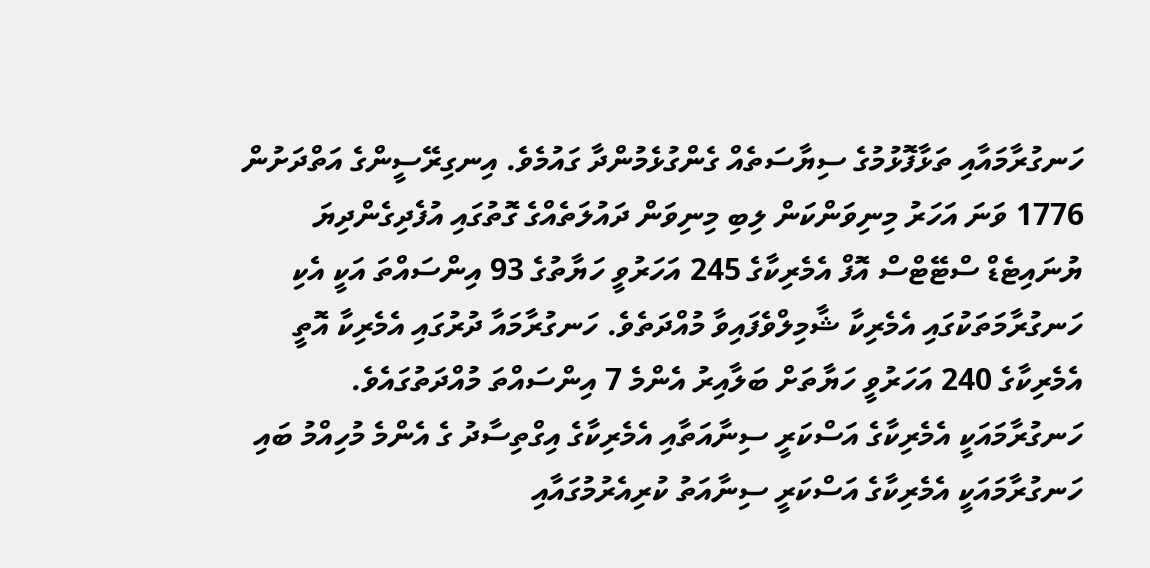ހަނގުރާމައާއި ތަޅާފޮޅުމުގެ ސިޔާސަތެއް ގެންގުޅެމުންދާ ގައުމެވެ. އިނގިރޭސީންގެ އަތްދަށުން 1776 ވަނަ އަހަރު މިނިވަންކަން ލިބި މިނިވަން ދައުލަތެއްގެ ގޮތުގައި އުފެދިގެންދިޔަ ޔުނައިޓެޑް ސްޓޭޓްސް އޮފް އެމެރިކާގެ 245 އަހަރުވީ ހަޔާތުގެ 93 އިންސައްތަ އަކީ އެކި ހަނގުރާމަތަކުގައި އެމެރިކާ ޝާމިލްވެފައިވާ މުއްދަތެވެ. ހަނގުރާމައާ ދުރުގައި އެމެރިކާ އޮތީ އެމެރިކާގެ 240 އަހަރުވީ ހަޔާތަށް ބަލާއިރު އެންމެ 7 އިންސައްތަ މުއްދަތުގައެވެ.
ހަނގުރާމައަކީ އެމެރިކާގެ އަސްކަރީ ސިނާއަތާއި އެމެރިކާގެ އިގްތިސާދު ގެ އެންމެ މުހިއްމު ބައި
ހަނގުރާމައަކީ އެމެރިކާގެ އަސްކަރީ ސިނާއަތު ކުރިއެރުމުގައާއި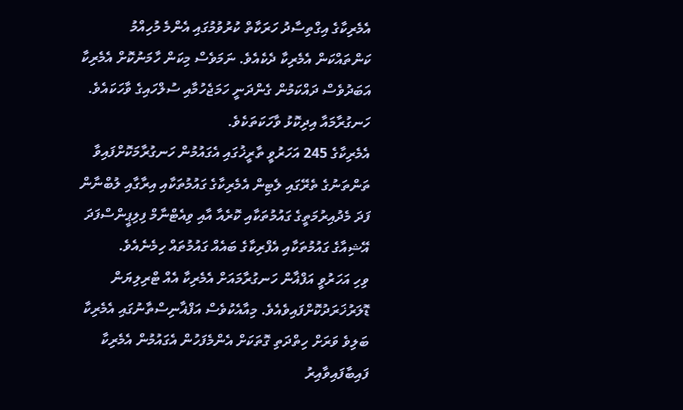އެމެރިކާގެ އިގްތިސާދު ހަރަކާތް ކުރުވުމުގައި އެންމެ މުހިއްމު ކަންތައްކަން އެމެރިކާ ދެކެއެވެ. ނަމަވެސް މިކަން ހާމަނުކޮށް އެމެރިކާ އަބަދުވެސް ދައްކަމުން ގެންދަނީ ހަމަޖެހުމާއި ސުލްހައިގެ ވާހަކައެވެ. ހަނގުރާމައާ އިދިކޮޅު ވާހަކަތަކެވެ.
އެމެރިކާގެ 245 އަހަރުވީ ތާރީޚުގައި އެގައުމުން ހަނގުރާމަކޮށްފައިވާ ތަންތަނުގެ ތެރޭގައި ލެޓިން އެމެރިކާގެ ގައުމުތަކާއި އިރާގާއި ލުބްނާން ފަދަ މެދުއިރުމަތީގެ ގައުމުތަކާއި ކޮރެއާ އާއި ވިއެޓްނާމް ފިލިޕީންސްފަދަ އޭޝިއާގެ ގައުމުތަކާއި އެފްރިކާގެ ބައެއް ގައުމުތައް ހިމެނެއެވެ.
ވިހި އަހަރުވީ އަފްޣާން ހަނގުރާމައަށް އެމެރިކާ އެއް ޓްރިލިޔަން ޑޮލަރުޚަރަދުކޮށްފައިވެއެވެ. މިއާއެކުވެސް އަފްޣާނިސްތާނުގައި އެމެރިކާ ބަލިވެ ވަރަށް ހިތްދަތި ގޮތަކަށް އެންމެފަހުން އެގައުމުން އެމެރިކާ ފައިބާފައިވާއިރު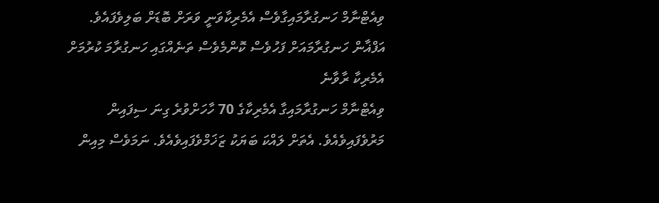ވިއެޓްނާމް ހަނގުރާމައިގާވެސް އެމެރިކާވަނީ ވަރަށް ބޮޑަށް ބަލިވެފައެވެ.
އަފްޣާން ހަނގުރާމައަށް ފަހުވެސް ކޮންމެވެސް ތަނެއްގައި ހަނގުރާމަ ކުރުމަށް އެމެރިކާ ރާވާނެ
ވިއެޓްނާމް ހަނގުރާމައިގާ އެމެރިކާގެ 70 ހާހަށްވުރެ ގިނަ ސިފައިން މަރުވެފައިވެއެވެ. އެތަށް ލައްކަ ބަޔަކު ޒަޚަމްވެފައިވެއެވެ. ނަމަވެސް މިއިން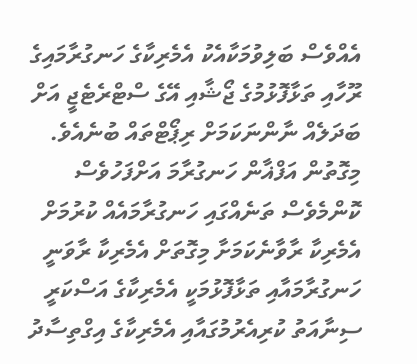އެއްވެސް ބަލިވުމަކާއެކު އެމެރިކާގެ ހަނގުރާމައިގެ ރޫހާއި ތަޅާފޮޅުމުގެ ޖޯޝާއި އޭގެ ސްޓްރެޓެޖީ އަށް ބަދަލެއް ނާންނަކަމަށް ރިޕޯޓްތައް ބުނެއެވެ. މިގޮތުން އަފްޣާން ހަނގުރާމަ އަށްފަހުވެސް ކޮންމެވެސް ތަނެއްގައި ހަނގުރާމައެއް ކުރުމަށް އެމެރިކާ ރާވާނެކަމަށާ މިގޮތަށް އެމެރިކާ ރާވަނީ ހަނގުރާމައާއި ތަޅާފޮޅުމަކީ އެމެރިކާގެ އަސްކަރީ ސިނާއަތު ކުރިއެރުމުގައާއި އެމެރިކާގެ އިގްތިސާދު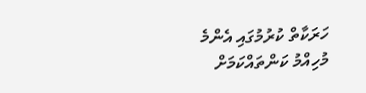ހަރަކާތް ކުރުމުގައި އެންމެ މުހިއްމު ކަންތައްކަމަށް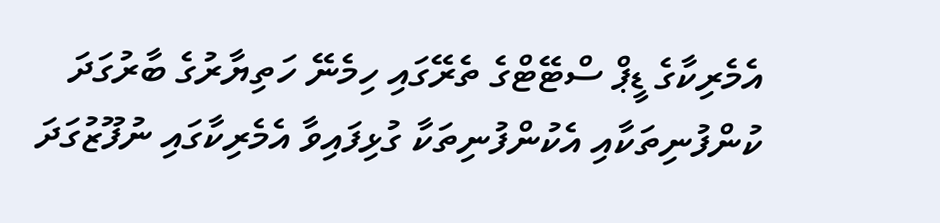އެމެރިކާގެ ޑީޕް ސްޓޭޓްގެ ތެރޭގައި ހިމެނޭ ހަތިޔާރުގެ ބާރުގަދަ ކުންފުނިތަކާއި އެކުންފުނިތަކާ ގުޅިފައިވާ އެމެރިކާގައި ނުފޫޒުގަދަ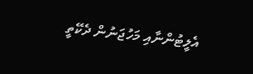އެލީޓުންނާއި މަހުޖަނުން ދެކޭތީ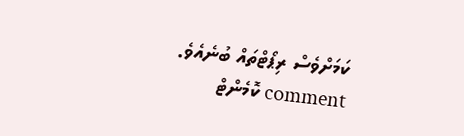ކަމަށްވެސް ރިޕޯޓްތައް ބުނެއެވެ.
comment ކޮމެންޓް